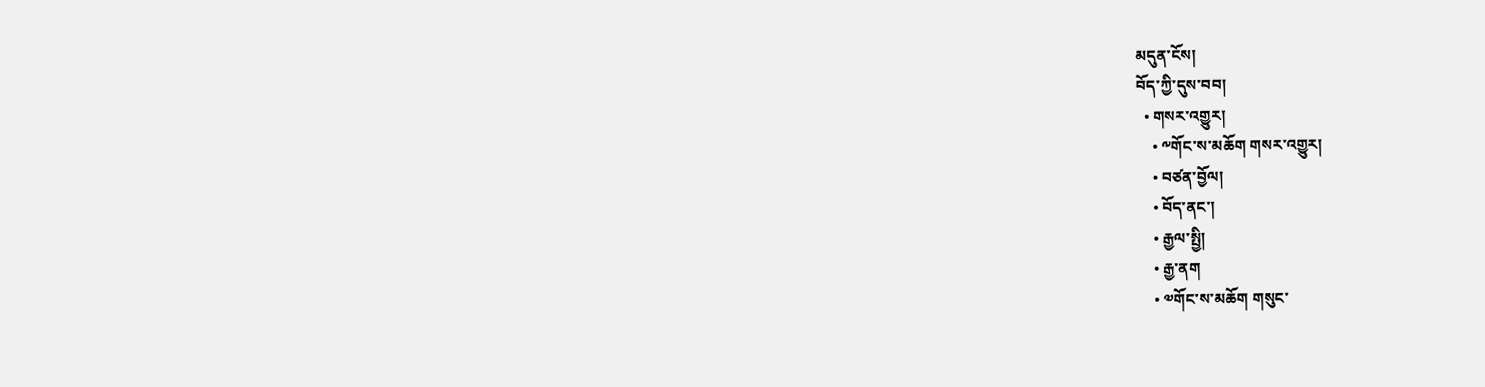མདུན་ངོས།
བོད་ཀྱི་དུས་བབ།
  • གསར་འགྱུར།
    • ༸གོང་ས་མཆོག གསར་འགྱུར།
    • བཙན་བྱོལ།
    • བོད་ནང་།
    • རྒྱལ་སྤྱི།
    • རྒྱ་ནག
    • ༧གོང་ས་མཆོག གསུང་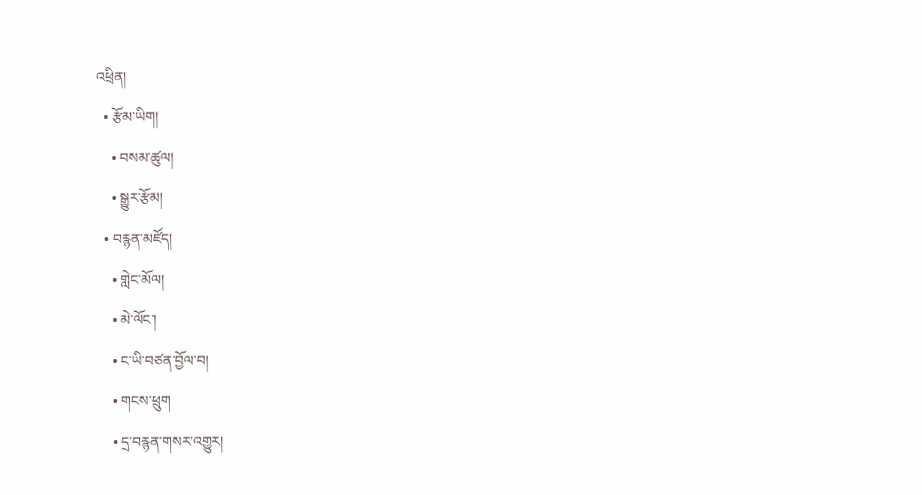འཕྲིན།
  • རྩོམ་ཡིག།
    • བསམ་ཚུལ།
    • སྒྱུར་རྩོམ།
  • བརྙན་མཛོད།
    • གླེང་མོལ།
    • མེ་ལོང་།
    • ང་ཡི་བཙན་བྱོལ་བ།
    • གངས་ཕྲུག
    • དྲ་བརྙན་གསར་འགྱུར།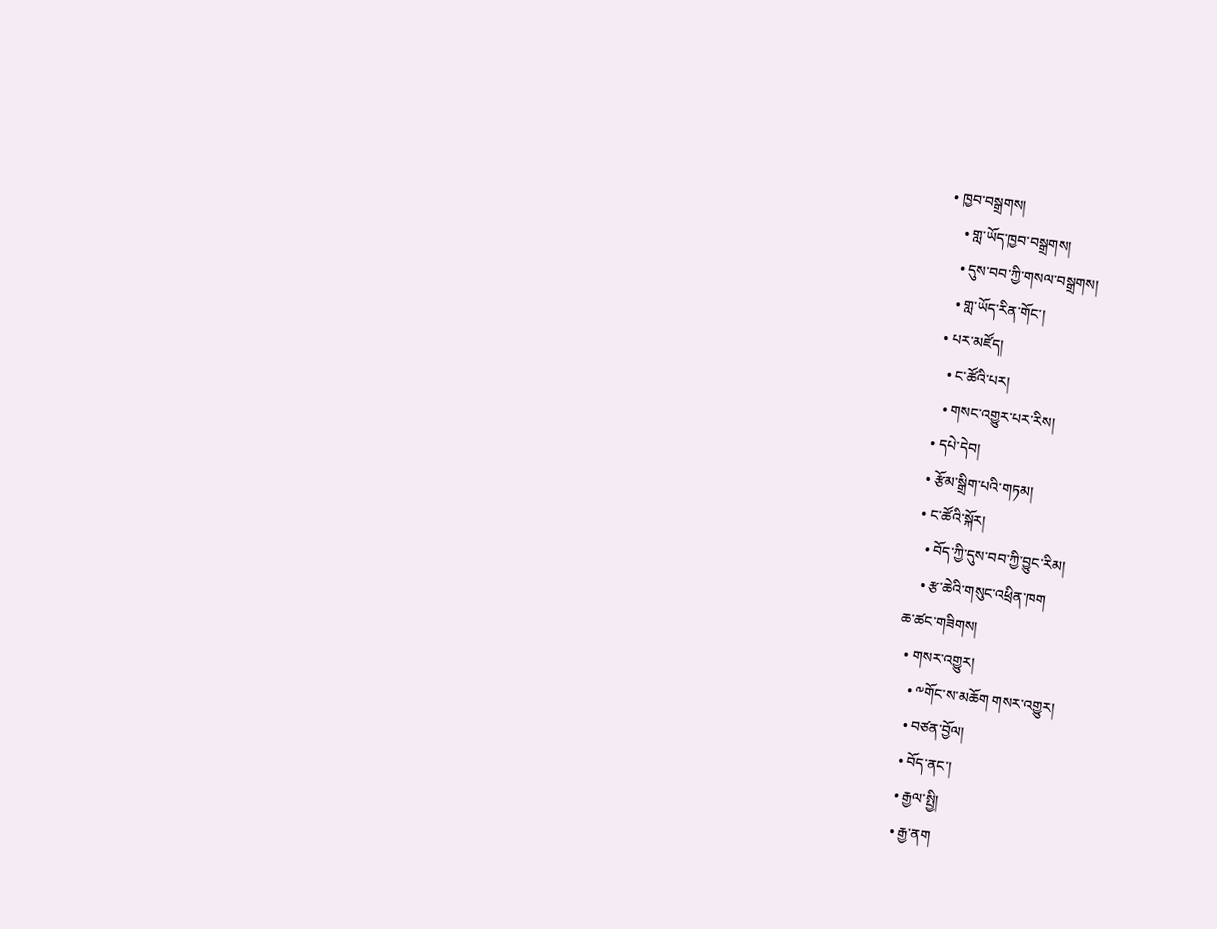• ཁྱབ་བསྒྲགས།
    • གླ་ཡོད་ཁྱབ་བསྒྲགས།
    • དུས་བབ་ཀྱི་གསལ་བསྒྲགས།
    • གླ་ཡོད་རིན་གོང་།
  • པར་མཛོད།
    • ང་ཚོའི་པར།
    • གསང་འགྱུར་པར་རིས།
  • དཔེ་དེབ།
  • རྩོམ་སྒྲིག་པའི་གཏམ།
  • ང་ཚོའི་སྐོར།
    • བོད་ཀྱི་དུས་བབ་ཀྱི་བྱུང་རིམ།
    • རྩ་ཆེའི་གསུང་འཕྲིན་ཁག
ཆ་ཚང་གཟིགས།
  • གསར་འགྱུར།
    • ༸གོང་ས་མཆོག གསར་འགྱུར།
    • བཙན་བྱོལ།
    • བོད་ནང་།
    • རྒྱལ་སྤྱི།
    • རྒྱ་ནག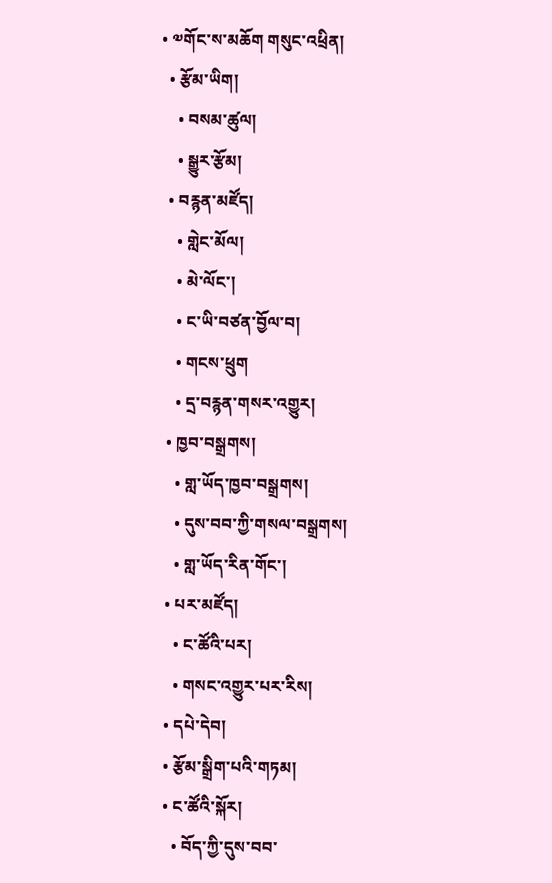• ༧གོང་ས་མཆོག གསུང་འཕྲིན།
  • རྩོམ་ཡིག།
    • བསམ་ཚུལ།
    • སྒྱུར་རྩོམ།
  • བརྙན་མཛོད།
    • གླེང་མོལ།
    • མེ་ལོང་།
    • ང་ཡི་བཙན་བྱོལ་བ།
    • གངས་ཕྲུག
    • དྲ་བརྙན་གསར་འགྱུར།
  • ཁྱབ་བསྒྲགས།
    • གླ་ཡོད་ཁྱབ་བསྒྲགས།
    • དུས་བབ་ཀྱི་གསལ་བསྒྲགས།
    • གླ་ཡོད་རིན་གོང་།
  • པར་མཛོད།
    • ང་ཚོའི་པར།
    • གསང་འགྱུར་པར་རིས།
  • དཔེ་དེབ།
  • རྩོམ་སྒྲིག་པའི་གཏམ།
  • ང་ཚོའི་སྐོར།
    • བོད་ཀྱི་དུས་བབ་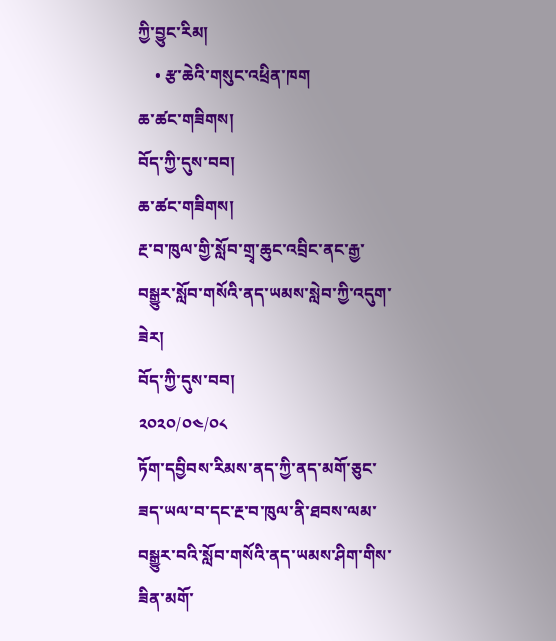ཀྱི་བྱུང་རིམ།
    • རྩ་ཆེའི་གསུང་འཕྲིན་ཁག
ཆ་ཚང་གཟིགས།
བོད་ཀྱི་དུས་བབ།
ཆ་ཚང་གཟིགས།
རྔ་བ་ཁུལ་གྱི་སློབ་གྲྭ་ཆུང་འབྲིང་ནང་རྒྱ་བསྒྱུར་སློབ་གསོའི་ནད་ཡམས་སླེབ་ཀྱི་འདུག་ཟེར།
བོད་ཀྱི་དུས་བབ།
༢༠༢༠/༠༤/༠༨
ཏོག་དབྱིབས་རིམས་ནད་ཀྱི་ནད་མགོ་ཅུང་ཟད་ཡལ་བ་དང་རྔ་བ་ཁུལ་ནི་ཐབས་ལམ་བསྒྱུར་བའི་སློབ་གསོའི་ནད་ཡམས་ཤིག་གིས་ཟིན་མགོ་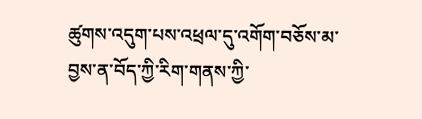ཚུགས་འདུག་པས་འཕྲལ་དུ་འགོག་བཅོས་མ་བྱས་ན་བོད་ཀྱི་རིག་གནས་ཀྱི་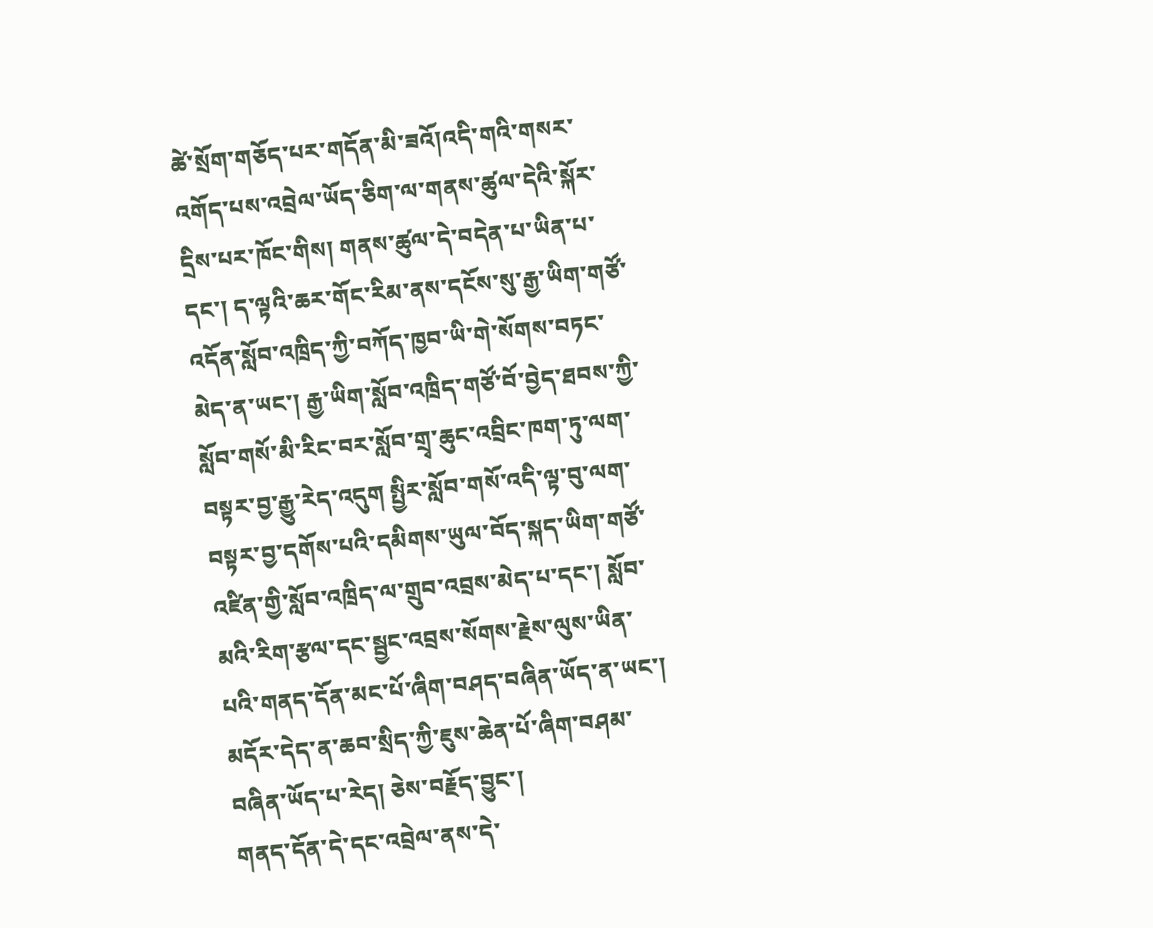ཚེ་སྲོག་གཅོད་པར་གདོན་མི་ཟའོ།འདི་གའི་གསར་འགོད་པས་འབྲེལ་ཡོད་ཅིག་ལ་གནས་ཚུལ་དེའི་སྐོར་དྲིས་པར་ཁོང་གིས། གནས་ཚུལ་དེ་བདེན་པ་ཡིན་པ་དང་། ད་ལྟའི་ཆར་གོང་རིམ་ནས་དངོས་སུ་རྒྱ་ཡིག་གཙོ་འདོན་སློབ་འཁྲིད་ཀྱི་བཀོད་ཁྱབ་ཡི་གེ་སོགས་བཏང་མེད་ན་ཡང་། རྒྱ་ཡིག་སློབ་འཁྲིད་གཙོ་བོ་བྱེད་ཐབས་ཀྱི་སློབ་གསོ་མི་རིང་བར་སློབ་གྲྭ་ཆུང་འབྲིང་ཁག་ཏུ་ལག་བསྟར་བྱ་རྒྱུ་རེད་འདུག སྤྱིར་སློབ་གསོ་འདི་ལྟ་བུ་ལག་བསྟར་བྱ་དགོས་པའི་དམིགས་ཡུལ་བོད་སྐད་ཡིག་གཙོ་འཛིན་གྱི་སློབ་འཁྲིད་ལ་གྲུབ་འབྲས་མེད་པ་དང་། སློབ་མའི་རིག་རྩལ་དང་སྦྱང་འབྲས་སོགས་རྗེས་ལུས་ཡིན་པའི་གནད་དོན་མང་པོ་ཞིག་བཤད་བཞིན་ཡོད་ན་ཡང་། མདོར་དེད་ན་ཆབ་སྲིད་ཀྱི་ཇུས་ཆེན་པོ་ཞིག་བཤམ་བཞིན་ཡོད་པ་རེད། ཅེས་བརྗོད་བྱུང་།
གནད་དོན་དེ་དང་འབྲེལ་ནས་དེ་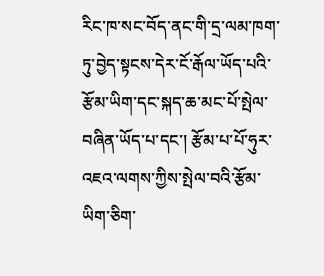རིང་ཁ་སང་བོད་ནང་གི་དྲ་ལམ་ཁག་ཏུ་བྱེད་སྟངས་དེར་ངོ་རྒོལ་ཡོད་པའི་རྩོམ་ཡིག་དང་སྐད་ཆ་མང་པོ་སྤེལ་བཞིན་ཡོད་པ་དང་། རྩོམ་པ་པོ་ཧུར་འཇའ་ལགས་ཀྱིས་སྤེལ་བའི་རྩོམ་ཡིག་ཅིག་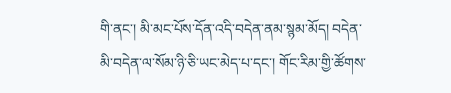གི་ནང་། མི་མང་པོས་དོན་འདི་བདེན་ནམ་སྙམ་མོད། བདེན་མི་བདེན་ལ་སོམ་ཉི་ཅི་ཡང་མེད་པ་དང་། གོང་རིམ་གྱི་ཚོགས་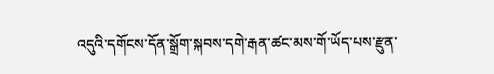འདུའི་དགོངས་དོན་སྒྲོག་སྐབས་དགེ་རྒན་ཚང་མས་གོ་ཡོད་པས་རྫུན་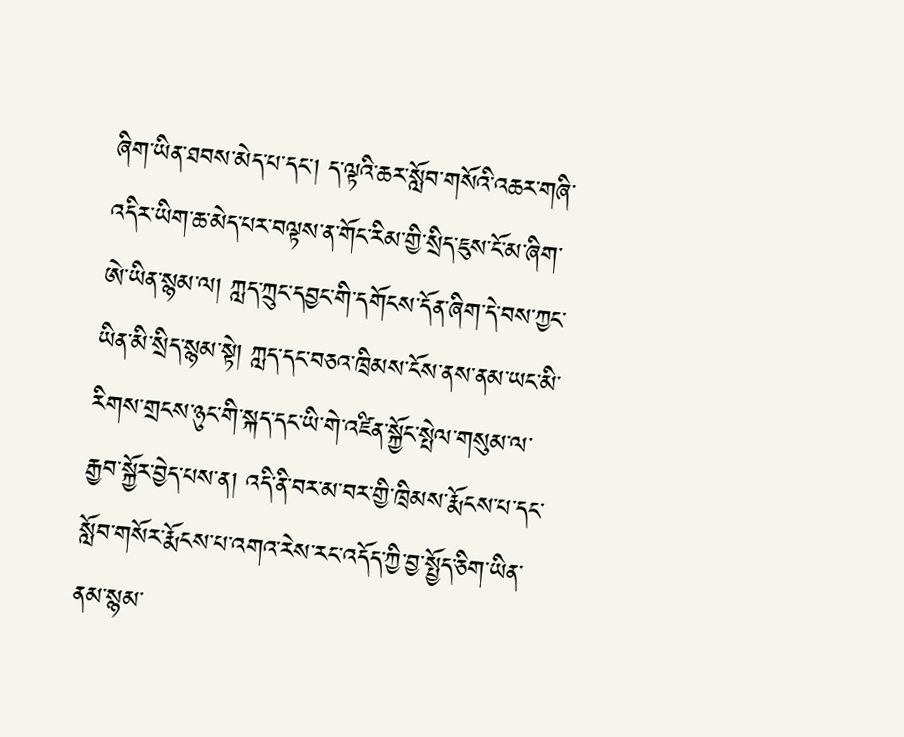ཞིག་ཡིན་ཐབས་མེད་པ་དང་། ད་ལྟའི་ཆར་སློབ་གསོའི་འཆར་གཞི་འདིར་ཡིག་ཆ་མེད་པར་བལྟས་ན་གོང་རིམ་གྱི་སྲིད་ཇུས་ངོ་མ་ཞིག་ཨེ་ཡིན་སྙམ་ལ། ཀླད་ཀྲུང་དབྱང་གི་དགོངས་དོན་ཞིག་དེ་བས་ཀྱང་ཡིན་མི་སྲིད་སྙམ་སྟེ། ཀླད་དང་བཅའ་ཁྲིམས་ངོས་ནས་ནམ་ཡང་མི་རིགས་གྲངས་ཉུང་གི་སྐད་དང་ཡི་གེ་འཛིན་སྐྱོང་སྤེལ་གསུམ་ལ་རྒྱབ་སྐྱོར་བྱེད་པས་ན། འདི་ནི་བར་མ་བར་གྱི་ཁྲིམས་རྨོངས་པ་དང་སློབ་གསོར་རྨོངས་པ་འགའ་རེས་རང་འདོད་ཀྱི་བྱ་སྤྱོད་ཅིག་ཡིན་ནམ་སྙམ་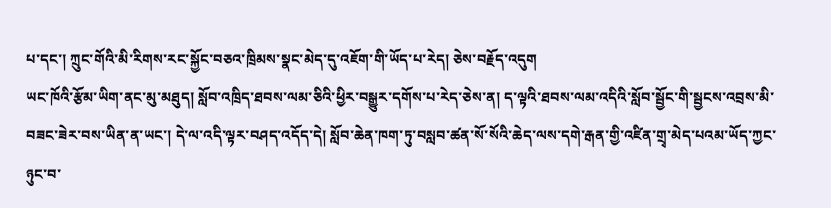པ་དང་། ཀྲུང་གོའི་མི་རིགས་རང་སྐྱོང་བཅའ་ཁྲིམས་སྣང་མེད་དུ་འཇོག་གི་ཡོད་པ་རེད། ཅེས་བརྗོད་འདུག
ཡང་ཁོའི་རྩོམ་ཡིག་ནང་མུ་མཐུད། སློབ་འཁྲིད་ཐབས་ལམ་ཅིའི་ཕྱིར་བསྒྱུར་དགོས་པ་རེད་ཅེས་ན། ད་ལྟའི་ཐབས་ལམ་འདིའི་སློབ་སྦྱོང་གི་སྦྱངས་འབྲས་མི་བཟང་ཟེར་བས་ཡིན་ན་ཡང་། དེ་ལ་འདི་ལྟར་བཤད་འདོད་དེ། སློབ་ཆེན་ཁག་ཏུ་བསླབ་ཚན་སོ་སོའི་ཆེད་ལས་དགེ་རྒན་གྱི་འཛིན་གྲྭ་མེད་པའམ་ཡོད་ཀྱང་ཉུང་བ་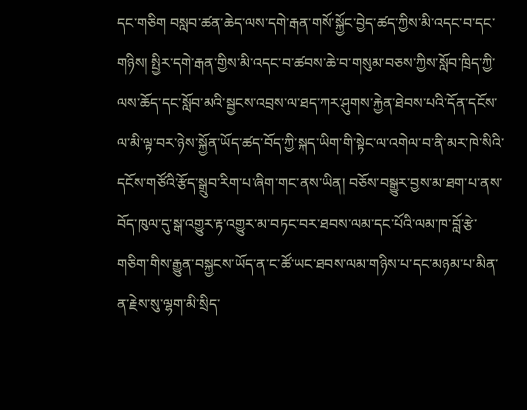དང་གཅིག བསླབ་ཚན་ཆེད་ལས་དགེ་རྒན་གསོ་སྐྱོང་བྱེད་ཚད་ཀྱིས་མི་འདང་བ་དང་གཉིས། སྤྱིར་དགེ་རྒན་གྱིས་མི་འདང་བ་ཚབས་ཆེ་བ་གསུམ་བཅས་ཀྱིས་སློབ་ཁྲིད་ཀྱི་ལས་ཆོད་དང་སློབ་མའི་སྦྱངས་འབྲས་ལ་ཐད་ཀར་ཤུགས་རྐྱེན་ཐེབས་པའི་དོན་དངོས་ལ་མི་ལྟ་བར་ཉེས་སྐྱོན་ཡོད་ཚད་བོད་ཀྱི་སྐད་ཡིག་གི་སྟེང་ལ་འགེལ་བ་ནི་མར་ཁེ་སིའི་དངོས་གཙོའི་རྩོད་སྒྲུབ་རིག་པ་ཞིག་གང་ནས་ཡིན། བཅོས་བསྒྱུར་བྱས་མ་ཐག་པ་ནས་བོད་ཁུལ་དུ་སྒ་འགྱུར་རྟ་འགྱུར་མ་བཏང་བར་ཐབས་ལམ་དང་པོའི་ལམ་ཁ་བློ་རྩེ་གཅིག་གིས་རྒྱུན་བསྐྱངས་ཡོད་ན་ང་ཚོ་ཡང་ཐབས་ལམ་གཉིས་པ་དང་མཉམ་པ་མིན་ན་རྗེས་སུ་ལྷག་མི་སྲིད་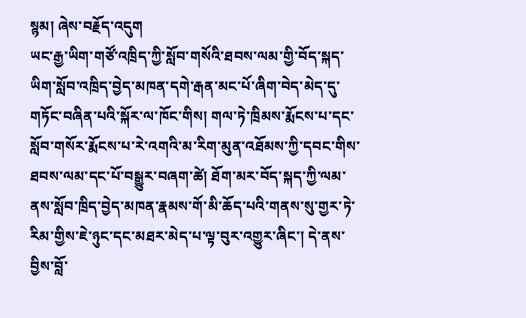སྙམ། ཞེས་བརྗོད་འདུག
ཡང་རྒྱ་ཡིག་གཙོ་འཁྲིད་ཀྱི་སློབ་གསོའི་ཐབས་ལམ་གྱི་བོད་སྐད་ཡིག་སློབ་འཁྲིད་བྱེད་མཁན་དགེ་རྒན་མང་པོ་ཞིག་བེད་མེད་དུ་གཏོང་བཞིན་པའི་སྐོར་ལ་ཁོང་གིས། གལ་ཏེ་ཁྲིམས་རྨོངས་པ་དང་སློབ་གསོར་རྨོངས་པ་རེ་འགའི་མ་རིག་མུན་འཐོམས་ཀྱི་དབང་གིས་ཐབས་ལམ་དང་པོ་བསྒྱུར་བཞག་ཚེ། ཐོག་མར་བོད་སྐད་ཀྱི་ལམ་ནས་སློབ་ཁྲིད་བྱེད་མཁན་རྣམས་གོ་མི་ཆོད་པའི་གནས་སུ་གྱར་ཏེ་རིམ་གྱིས་ཇེ་ཉུང་དང་མཐར་མེད་པ་ལྟ་བུར་འགྱུར་ཞིང་། དེ་ནས་བྱིས་བློ་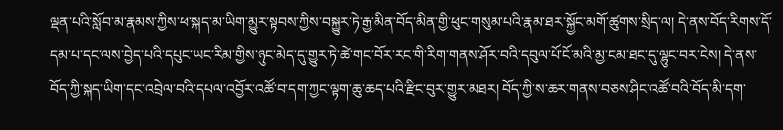ལྡན་པའི་སློབ་མ་རྣམས་ཀྱིས་ཕ་སྐད་མ་ཡིག་མྱུར་སྟབས་ཀྱིས་བསྐྱུར་ཏེ་རྒྱ་མིན་བོད་མིན་གྱི་ཕུང་གསུམ་པའི་རྣམ་ཐར་སྐྱོང་མགོ་ཚུགས་སྲིད་ལ། དེ་ནས་བོད་རིགས་དོ་དམ་པ་དང་ལས་བྱེད་པའི་དཔུང་ཡང་རིམ་གྱིས་ཉུང་མེད་དུ་གྱུར་ཏེ་ཚེ་གང་བོར་རང་གི་རིག་གནས་ཤོར་བའི་དབུལ་པོ་ངོ་མའི་མྱ་ངམ་ཐང་དུ་ལྷུང་བར་ངེས། དེ་ནས་བོད་ཀྱི་སྐད་ཡིག་དང་འབྲེལ་བའི་དཔལ་འབྱོར་འཚོ་བ་དག་ཀྱང་ལྟག་ཆུ་ཆད་པའི་རྫིང་བུར་གྱུར་མཐར། བོད་ཀྱི་ས་ཆར་གནས་བཅས་ཤིང་འཚོ་བའི་བོད་མི་དག་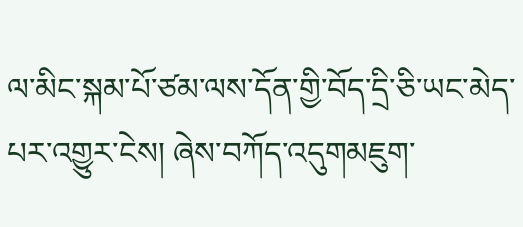ལ་མིང་སྐམ་པོ་ཙམ་ལས་དོན་གྱི་བོད་དྲི་ཅི་ཡང་མེད་པར་འགྱུར་ངེས། ཞེས་བཀོད་འདུགམཇུག་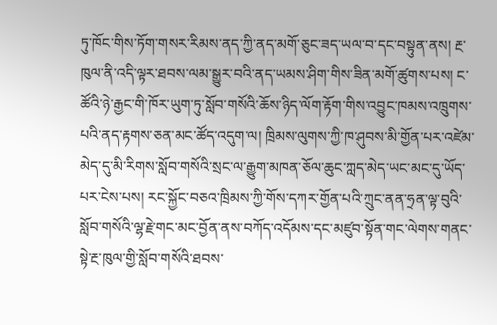ཏུ་ཁོང་གིས་ཏོག་གསར་རིམས་ནད་ཀྱི་ནད་མགོ་ཅུང་ཟད་ཡལ་བ་དང་བསྟུན་ནས། རྔ་ཁུལ་ནི་འདི་ལྟར་ཐབས་ལམ་སྒྱུར་བའི་ནད་ཡམས་ཤིག་གིས་ཟིན་མགོ་ཚུགས་པས། ང་ཚོའི་ཉེ་རྒྱང་གི་ཁོར་ཡུག་ཏུ་སློབ་གསོའི་ཆོས་ཉིད་ལོག་རྟོག་གིས་འབྱུང་ཁམས་འཁྲུགས་པའི་ནད་རྟགས་ཅན་མང་ཚོད་འདུག་ལ། ཁྲིམས་ལུགས་ཀྱི་ཁ་ཤུབས་མི་གྱོན་པར་འཛེམ་མེད་དུ་མི་རིགས་སློབ་གསོའི་སྲང་ལ་རྒྱུག་མཁན་ཅོལ་ཆུང་ཀླད་མེད་ཡང་མང་དུ་ཡོད་པར་ངེས་པས། རང་སྐྱོང་བཅའ་ཁྲིམས་ཀྱི་གོས་དཀར་གྱོན་པའི་ཀྲུང་ནན་ཧྲན་ལྟ་བུའི་སློབ་གསོའི་ལྷ་རྗེ་གང་མང་བྱོན་ནས་བཀོད་འདོམས་དང་མཛུབ་སྟོན་གང་ལེགས་གནང་སྟེ་རྔ་ཁུལ་གྱི་སློབ་གསོའི་ཐབས་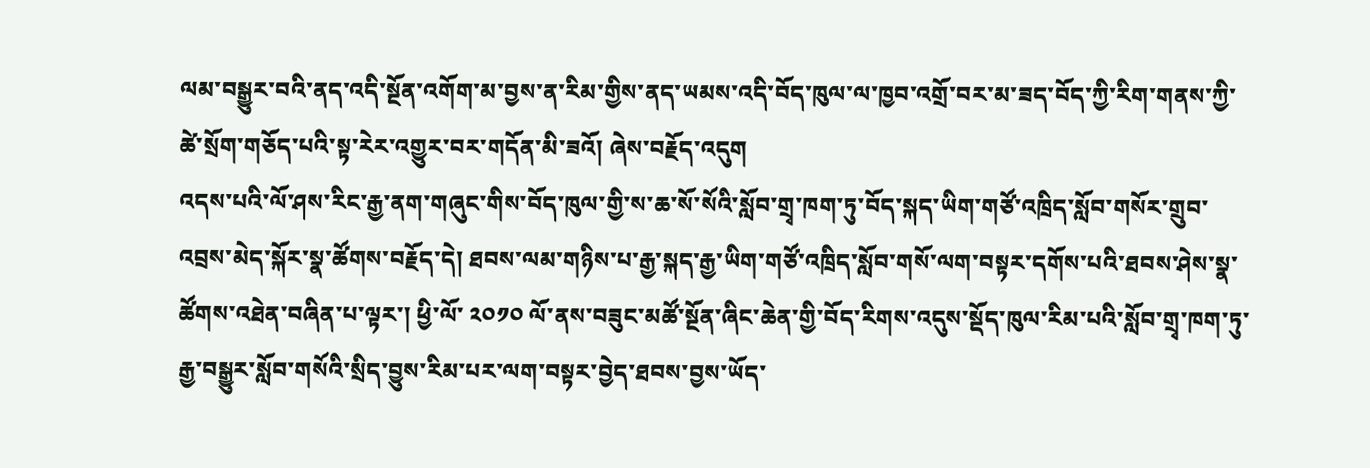ལམ་བསྒྱུར་བའི་ནད་འདི་སྔོན་འགོག་མ་བྱས་ན་རིམ་གྱིས་ནད་ཡམས་འདི་བོད་ཁུལ་ལ་ཁྱབ་འགྲོ་བར་མ་ཟད་བོད་ཀྱི་རིག་གནས་ཀྱི་ཚེ་སྲོག་གཅོད་པའི་སྟ་རེར་འགྱུར་བར་གདོན་མི་ཟའོ། ཞེས་བརྗོད་འདུག
འདས་པའི་ལོ་ཤས་རིང་རྒྱ་ནག་གཞུང་གིས་བོད་ཁུལ་གྱི་ས་ཆ་སོ་སོའི་སློབ་གྲྭ་ཁག་ཏུ་བོད་སྐད་ཡིག་གཙོ་འཁྲིད་སློབ་གསོར་གྲུབ་འབྲས་མེད་སྐོར་སྣ་ཚོགས་བརྗོད་དེ། ཐབས་ལམ་གཉིས་པ་རྒྱ་སྐད་རྒྱ་ཡིག་གཙོ་འཁྲིད་སློབ་གསོ་ལག་བསྟར་དགོས་པའི་ཐབས་ཤེས་སྣ་ཚོགས་འཐེན་བཞིན་པ་ལྟར་། ཕྱི་ལོ་ ༢༠༡༠ ལོ་ནས་བཟུང་མཚོ་སྔོན་ཞིང་ཆེན་གྱི་བོད་རིགས་འདུས་སྡོད་ཁུལ་རིམ་པའི་སློབ་གྲྭ་ཁག་ཏུ་རྒྱ་བསྒྱུར་སློབ་གསོའི་སྲིད་བྱུས་རིམ་པར་ལག་བསྟར་བྱེད་ཐབས་བྱས་ཡོད་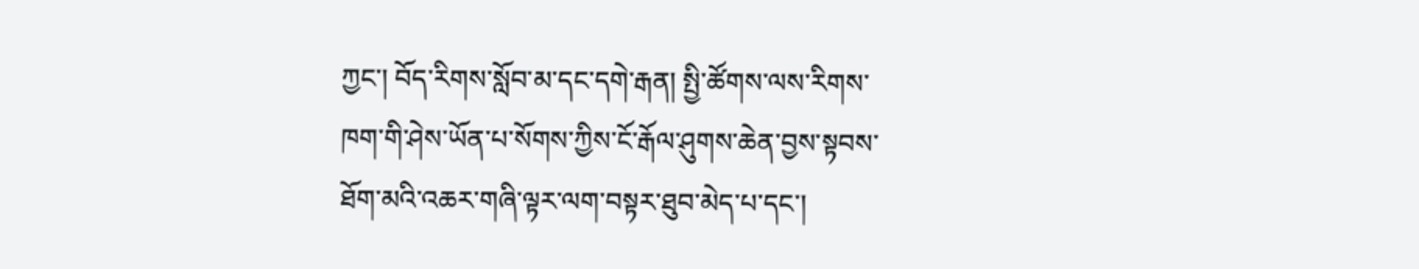ཀྱང་། བོད་རིགས་སློབ་མ་དང་དགེ་རྒན། སྤྱི་ཚོགས་ལས་རིགས་ཁག་གི་ཤེས་ཡོན་པ་སོགས་ཀྱིས་ངོ་རྒོལ་ཤུགས་ཆེན་བྱས་སྟབས་ཐོག་མའི་འཆར་གཞི་ལྟར་ལག་བསྟར་ཐུབ་མེད་པ་དང་།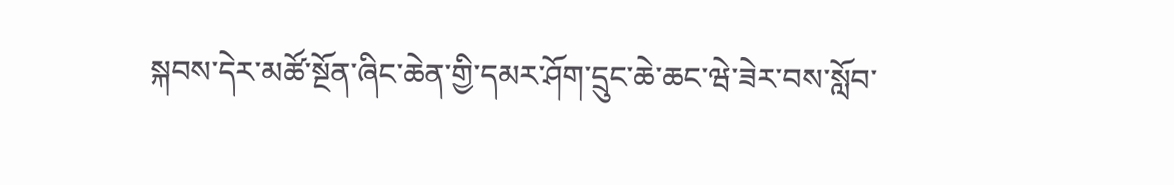སྐབས་དེར་མཚོ་སྔོན་ཞིང་ཆེན་གྱི་དམར་ཤོག་དྲུང་ཆེ་ཆང་ཝེ་ཟེར་བས་སློབ་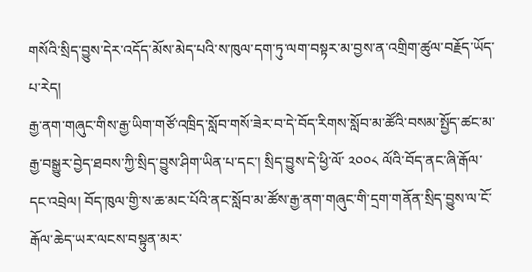གསོའི་སྲིད་བྱུས་དེར་འདོད་མོས་མེད་པའི་ས་ཁུལ་དག་ཏུ་ལག་བསྟར་མ་བྱས་ན་འགྲིག་ཚུལ་བརྗོད་ཡོད་པ་རེད།
རྒྱ་ནག་གཞུང་གིས་རྒྱ་ཡིག་གཙོ་འཁྲིད་སློབ་གསོ་ཟེར་བ་དེ་བོད་རིགས་སློབ་མ་ཚོའི་བསམ་སྤྱོད་ཚང་མ་རྒྱ་བསྒྱུར་བྱེད་ཐབས་ཀྱི་སྲིད་བྱུས་ཤིག་ཡིན་པ་དང་། སྲིད་བྱུས་དེ་ཕྱི་ལོ་ ༢༠༠༨ ལོའི་བོད་ནང་ཞི་རྒོལ་དང་འབྲེལ། བོད་ཁུལ་གྱི་ས་ཆ་མང་པོའི་ནང་སློབ་མ་ཚོས་རྒྱ་ནག་གཞུང་གི་དྲག་གནོན་སྲིད་བྱུས་ལ་ངོ་རྒོལ་ཆེད་ཡར་ལངས་བསྟུན་མར་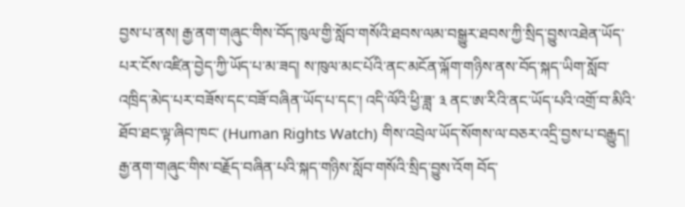བྱས་པ་ནས། རྒྱ་ནག་གཞུང་གིས་བོད་ཁུལ་གྱི་སློབ་གསོའི་ཐབས་ལམ་བསྒྱུར་ཐབས་ཀྱི་སྲིད་བྱུས་འཐེན་ཡོད་པར་ངོས་འཛིན་བྱེད་ཀྱི་ཡོད་པ་མ་ཟད། ས་ཁུལ་མང་པོའི་ནང་མངོན་ལྐོག་གཉིས་ནས་བོད་སྐད་ཡིག་སློབ་འཁྲིད་མེད་པར་བཟོས་དང་བཟོ་བཞིན་ཡོད་པ་དང་། འདི་ལོའི་ཕྱི་ཟླ་ ༣ ནང་ཨ་རིའི་ནང་ཡོད་པའི་འགྲོ་བ་མིའི་ཐོབ་ཐང་ལྟ་ཞིབ་ཁང་ (Human Rights Watch) གིས་འབྲེལ་ཡོད་སོགས་ལ་བཅར་འདྲི་བྱས་པ་བརྒྱུད། རྒྱ་ནག་གཞུང་གིས་བརྗོད་བཞིན་པའི་སྐད་གཉིས་སློབ་གསོའི་སྲིད་བྱུས་འོག བོད་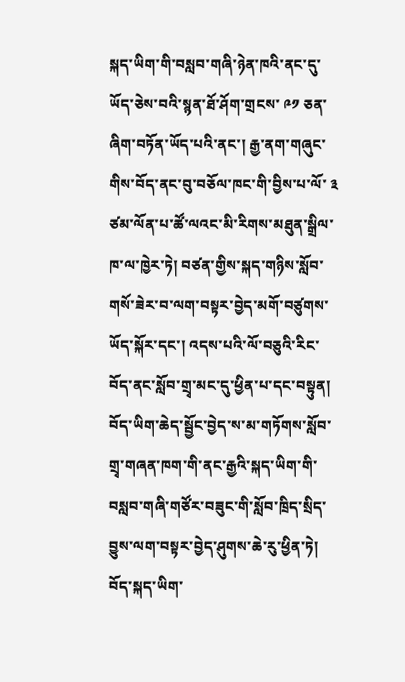སྐད་ཡིག་གི་བསླབ་གཞི་ཉེན་ཁའི་ནང་དུ་ཡོད་ཅེས་བའི་སྙན་ཐོ་ཤོག་གྲངས་ ༩༡ ཅན་ཞིག་བཏོན་ཡོད་པའི་ནང་། རྒྱ་ནག་གཞུང་གིས་བོད་ནང་བུ་བཅོལ་ཁང་གི་བྱིས་པ་ལོ་ ༣ ཙམ་ལོན་པ་ཚོ་ལའང་མི་རིགས་མཐུན་སྒྲིལ་ཁ་ལ་ཁྱེར་ཏེ། བཙན་གྱིས་སྐད་གཉིས་སློབ་གསོ་ཟེར་བ་ལག་བསྟར་བྱེད་མགོ་བཙུགས་ཡོད་སྐོར་དང་། འདས་པའི་ལོ་བཅུའི་རིང་བོད་ནང་སློབ་གྲྭ་མང་དུ་ཕྱིན་པ་དང་བསྟུན། བོད་ཡིག་ཆེད་སྦྱོང་བྱེད་ས་མ་གཏོགས་སློབ་གྲྭ་གཞན་ཁག་གི་ནང་རྒྱའི་སྐད་ཡིག་གི་བསླབ་གཞི་གཙོར་བཟུང་གི་སློབ་ཁྲིད་སྲིད་བྱུས་ལག་བསྟར་བྱེད་ཤུགས་ཆེ་རུ་ཕྱིན་ཏེ།  བོད་སྐད་ཡིག་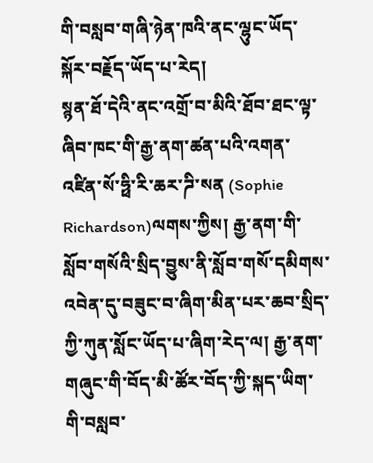གི་བསླབ་གཞི་ཉེན་ཁའི་ནང་ལྷུང་ཡོད་སྐོར་བརྗོད་ཡོད་པ་རེད།
སྙན་ཐོ་དེའི་ནང་འགྲོ་བ་མིའི་ཐོབ་ཐང་ལྟ་ཞིབ་ཁང་གི་རྒྱ་ནག་ཚན་པའི་འགན་འཛིན་སོ་ཧྥི་རི་ཆར་ཌི་སན (Sophie Richardson)ལགས་ཀྱིས། རྒྱ་ནག་གི་སློབ་གསོའི་སྲིད་བྱུས་ནི་སློབ་གསོ་དམིགས་འབེན་དུ་བཟུང་བ་ཞིག་མིན་པར་ཆབ་སྲིད་ཀྱི་ཀུན་སློང་ཡོད་པ་ཞིག་རེད་ལ། རྒྱ་ནག་གཞུང་གི་བོད་མི་ཚོར་བོད་ཀྱི་སྐད་ཡིག་གི་བསླབ་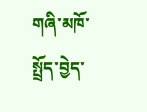གཞི་མཁོ་སྤྲོད་བྱེད་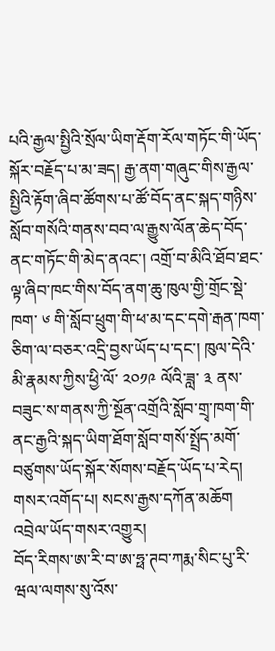པའི་རྒྱལ་སྤྱིའི་སྲོལ་ཡིག་རྡོག་རོལ་གཏོང་གི་ཡོད་སྐོར་བརྗོད་པ་མ་ཟད། རྒྱ་ནག་གཞུང་གིས་རྒྱལ་སྤྱིའི་རྟོག་ཞིབ་ཚོགས་པ་ཚོ་བོད་ནང་སྐད་གཉིས་སློབ་གསོའི་གནས་བབ་ལ་རྒྱུས་ལོན་ཆེད་བོད་ནང་གཏོང་གི་མེད་ནའང་། འགྲོ་བ་མིའི་ཐོབ་ཐང་ལྟ་ཞིབ་ཁང་གིས་བོད་ནག་ཆུ་ཁུལ་གྱི་གྲོང་སྡེ་ཁག་ ༦ གི་སློབ་ཕྲུག་གི་ཕ་མ་དང་དགེ་རྒན་ཁག་ཅིག་ལ་བཅར་འདྲི་བྱས་ཡོད་པ་དང་། ཁུལ་དེའི་མི་རྣམས་ཀྱིས་ཕྱི་ལོ་ ༢༠༡༩ ལོའི་ཟླ་ ༣ ནས་བཟུང་ས་གནས་ཀྱི་སྔོན་འགྲོའི་སློབ་གྲྭ་ཁག་གི་ནང་རྒྱའི་སྐད་ཡིག་ཐོག་སློབ་གསོ་སྤྲོད་མགོ་བཙུགས་ཡོད་སྐོར་སོགས་བརྗོད་ཡོད་པ་རེད།
གསར་འགོད་པ། སངས་རྒྱས་དཀོན་མཆོག
འབྲེལ་ཡོད་གསར་འགྱུར།
བོད་རིགས་ཨ་རི་བ་ཨ་ཧྥ་ཊབ་ཀརྨ་སིང་པུ་རི་ཝལ་ལགས་སུ་འོས་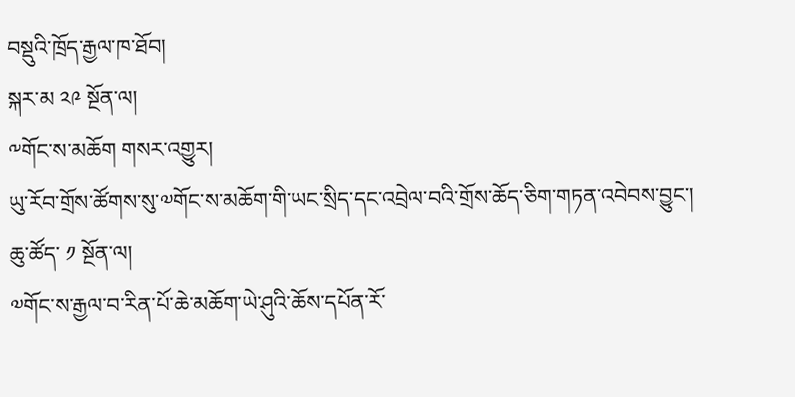བསྡུའི་ཁྲོད་རྒྱལ་ཁ་ཐོབ།
སྐར་མ ༢༩ སྔོན་ལ།
༸གོང་ས་མཆོག གསར་འགྱུར།
ཡུ་རོབ་གྲོས་ཚོགས་སུ་༧གོང་ས་མཆོག་གི་ཡང་སྲིད་དང་འབྲེལ་བའི་གྲོས་ཆོད་ཅིག་གཏན་འབེབས་བྱུང་།
ཆུ་ཚོད་ ༡ སྔོན་ལ།
༧གོང་ས་རྒྱལ་བ་རིན་པོ་ཆེ་མཆོག་ཡེ་ཤུའི་ཆོས་དཔོན་རོ་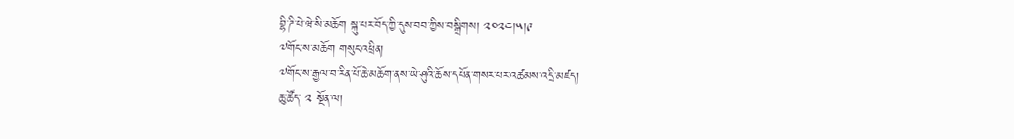བྷི་ཌི་པེ་ཝེ་སི་མཆོག སྐུ་པར་བོད་ཀྱི་དུས་བབ་ཀྱིས་བསྒྲིགས། ༢༠༢༤།༥།༩
༧གོང་ས་མཆོག གསུང་འཕྲིན།
༧གོང་ས་རྒྱལ་བ་རིན་པོ་ཆེ་མཆོག་ནས་ཡེ་ཤུའི་ཆོས་དཔོན་གསར་པར་འཚམས་འདྲི་མཛད།
ཆུ་ཚོད་ ༢ སྔོན་ལ།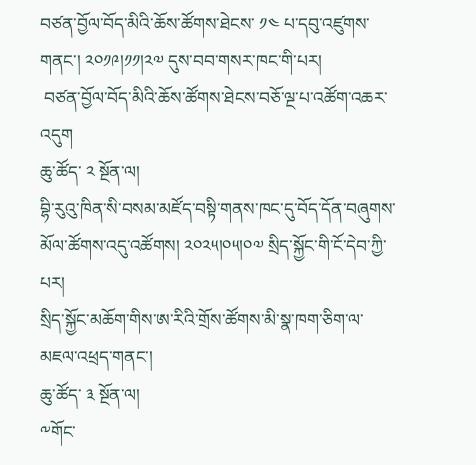བཙན་བྱོལ་བོད་མིའི་ཆོས་ཚོགས་ཐེངས་ ༡༤ པ་དབུ་འཛུགས་གནང་། ༢༠༡༩།༡༡།༢༧ དུས་བབ་གསར་ཁང་གི་པར།
 བཙན་བྱོལ་བོད་མིའི་ཆོས་ཚོགས་ཐེངས་བཅོ་ལྔ་པ་འཚོག་འཆར་འདུག
ཆུ་ཚོད་ ༢ སྔོན་ལ།
བྷི་རུའུ་ཁིན་སི་བསམ་མཛོད་བསྟི་གནས་ཁང་དུ་བོད་དོན་བཞུགས་མོལ་ཚོགས་འདུ་འཚོགས། ༢༠༢༥།༠༥།༠༧ སྲིད་སྐྱོང་གི་ངོ་དེབ་ཀྱི་པར།
སྲིད་སྐྱོང་མཆོག་གིས་ཨ་རིའི་གྲོས་ཚོགས་མི་སྣ་ཁག་ཅིག་ལ་མཇལ་འཕྲད་གནང་།
ཆུ་ཚོད་ ༣ སྔོན་ལ།
༸གོང་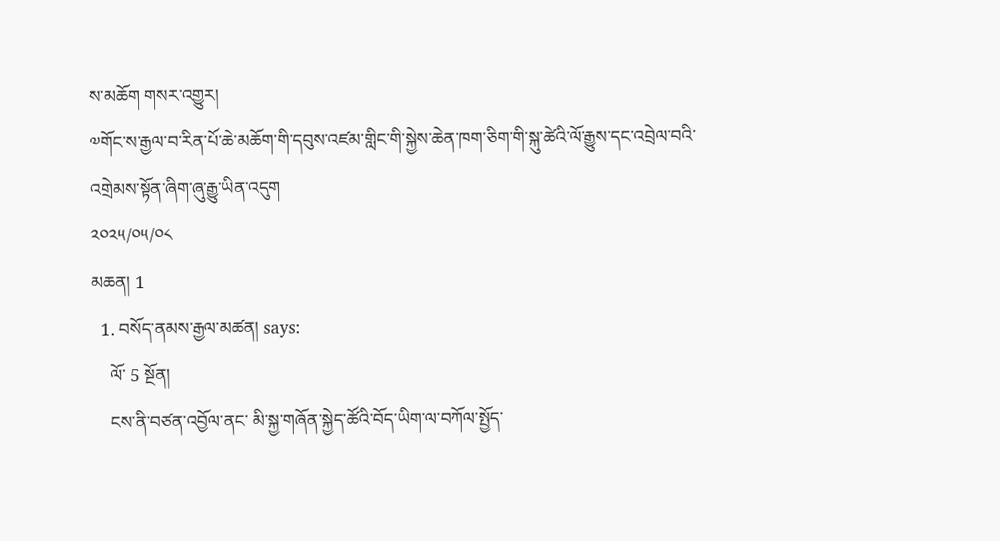ས་མཆོག གསར་འགྱུར།
༧གོང་ས་རྒྱལ་བ་རིན་པོ་ཆེ་མཆོག་གི་དབུས་འཛམ་གླིང་གི་སྐྱེས་ཆེན་ཁག་ཅིག་གི་སྐུ་ཚེའི་ལོ་རྒྱུས་དང་འབྲེལ་བའི་འགྲེམས་སྟོན་ཞིག་ཞུ་རྒྱུ་ཡིན་འདུག
༢༠༢༥/༠༥/༠༨
མཆན། 1
  1. བསོད་ནམས་རྒྱལ་མཚན། says:
    ལོ་ 5 སྔོན།
    ངས་ནི་བཙན་འབྱོལ་ནང་ མི་སྐྱ་གཞོན་སྐྱེད་ཚོའི་བོད་ཡིག་ལ་བཀོལ་སྤྱོད་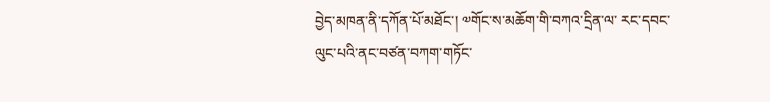བྱེད་མཁན་ནི་དཀོན་པོ་མཐོང་། ༧གོང་ས་མཆོག་གི་བཀའ་དྲིན་ལ་ རང་དབང་ལུང་པའི་ནང་བཙན་བཀག་གཏོང་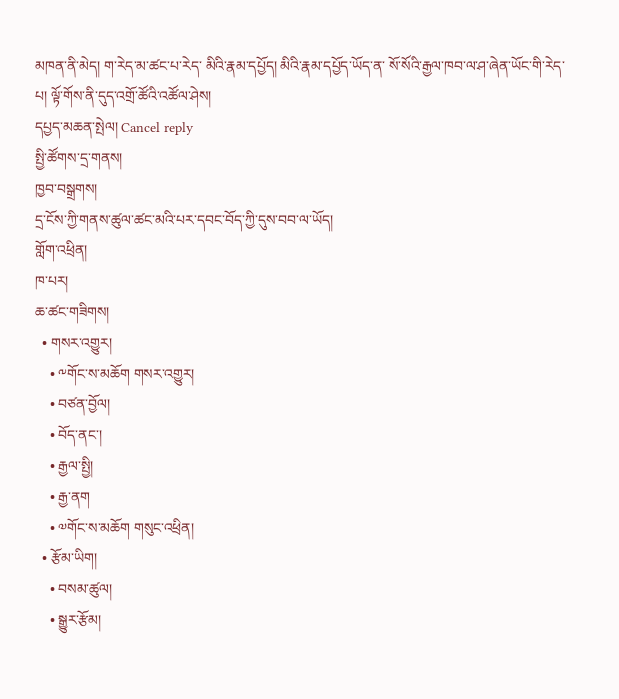མཁན་ནི་མེད། ག་རེད་མ་ཚང་པ་རེད་ མིའི་རྣམ་དཔྱོད། མིའི་རྣམ་དཔྱོད་ཡོད་ན་ སོ་སོའི་རྒྱལ་ཁབ་ལ་ཤ་ཞེན་ཡོང་གི་རེད་པ། ལྟོ་གོས་ནི་དུད་འགྲོ་ཚོའི་འཚོལ་ཤེས།
དཔྱད་མཆན་སྤེལ། Cancel reply
སྤྱི་ཚོགས་དྲ་གནས།
ཁྱབ་བསྒྲགས།
དྲ་ངོས་ཀྱི་གནས་ཚུལ་ཚང་མའི་པར་དབང་བོད་ཀྱི་དུས་བབ་ལ་ཡོད།
གློག་འཕྲིན།
ཁ་པར།
ཆ་ཚང་གཟིགས།
  • གསར་འགྱུར།
    • ༸གོང་ས་མཆོག གསར་འགྱུར།
    • བཙན་བྱོལ།
    • བོད་ནང་།
    • རྒྱལ་སྤྱི།
    • རྒྱ་ནག
    • ༧གོང་ས་མཆོག གསུང་འཕྲིན།
  • རྩོམ་ཡིག།
    • བསམ་ཚུལ།
    • སྒྱུར་རྩོམ།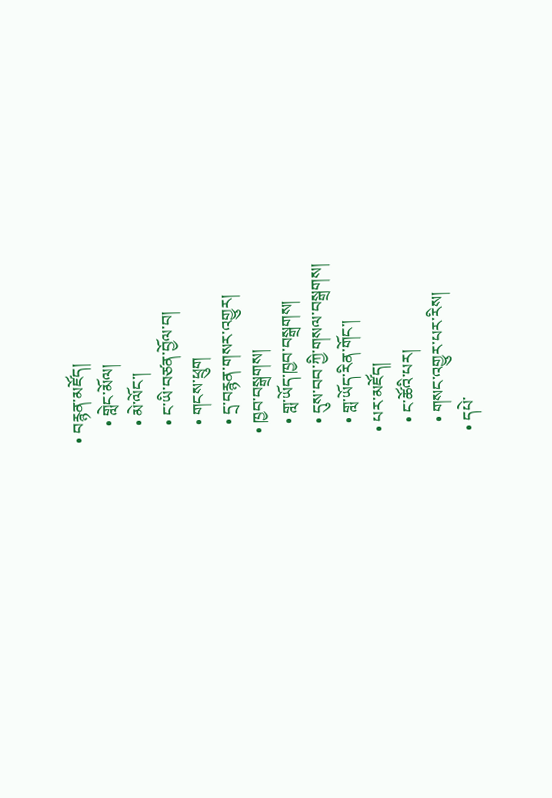• བརྙན་མཛོད།
    • གླེང་མོལ།
    • མེ་ལོང་།
    • ང་ཡི་བཙན་བྱོལ་བ།
    • གངས་ཕྲུག
    • དྲ་བརྙན་གསར་འགྱུར།
  • ཁྱབ་བསྒྲགས།
    • གླ་ཡོད་ཁྱབ་བསྒྲགས།
    • དུས་བབ་ཀྱི་གསལ་བསྒྲགས།
    • གླ་ཡོད་རིན་གོང་།
  • པར་མཛོད།
    • ང་ཚོའི་པར།
    • གསང་འགྱུར་པར་རིས།
  • དཔེ་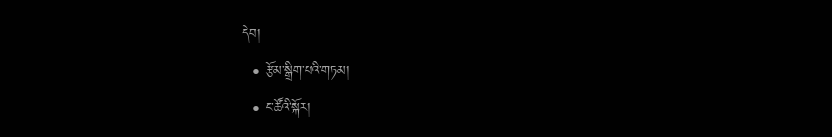དེབ།
  • རྩོམ་སྒྲིག་པའི་གཏམ།
  • ང་ཚོའི་སྐོར།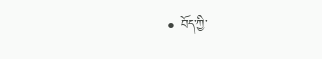• བོད་ཀྱི་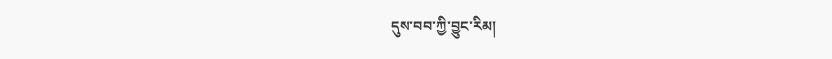དུས་བབ་ཀྱི་བྱུང་རིམ།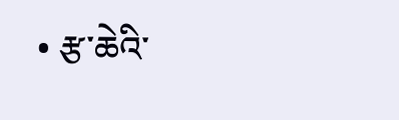• རྩ་ཆེའི་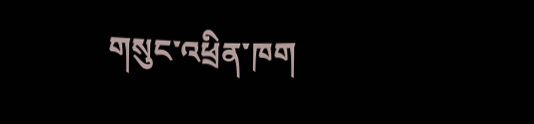གསུང་འཕྲིན་ཁག